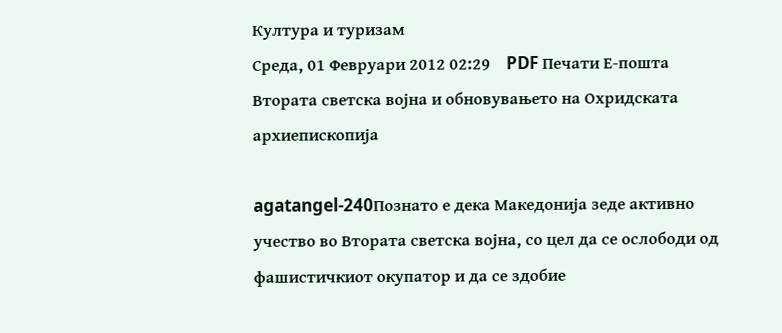Култура и туризам
Среда, 01 Февруари 2012 02:29    PDF Печати Е-пошта
Втората светска војна и обновувањето на Охридската архиепископија

agatangel-240Познато е дека Македонија зеде активно учество во Втората светска војна, со цел да се ослободи од фашистичкиот окупатор и да се здобие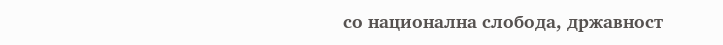со национална слобода, државност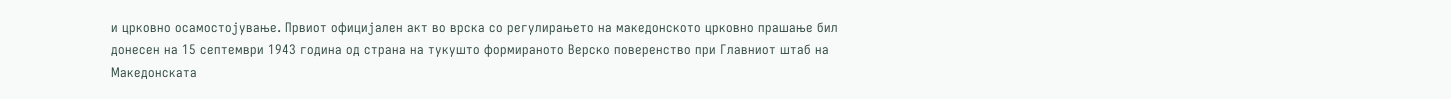и црковно осамостојување. Првиот официјален акт во врска со регулирањето на македонското црковно прашање бил донесен на 15 септември 1943 година од страна на тукушто формираното Верско поверенство при Главниот штаб на Македонската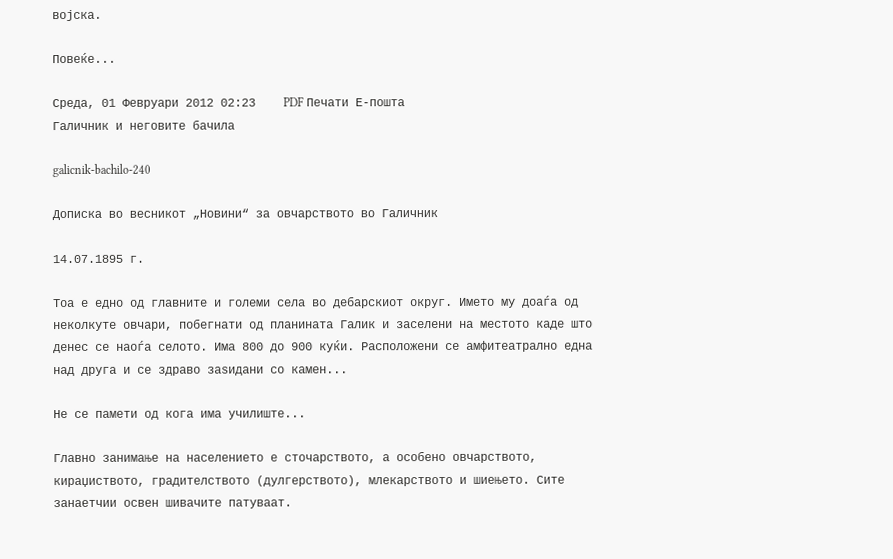војска.

Повеќе...

Среда, 01 Февруари 2012 02:23    PDF Печати Е-пошта
Галичник и неговите бачила

galicnik-bachilo-240

Дописка во весникот „Новини“ за овчарството во Галичник

14.07.1895 г.

Тоа е едно од главните и големи села во дебарскиот округ. Името му доаѓа од неколкуте овчари, побегнати од планината Галик и заселени на местото каде што денес се наоѓа селото. Има 800 до 900 куќи. Расположени се амфитеатрално една над друга и се здраво заѕидани со камен...

Не се памети од кога има училиште...

Главно занимање на населението е сточарството, а особено овчарството, кираџиството, градителството (дулгерството), млекарството и шиењето. Сите занаетчии освен шивачите патуваат.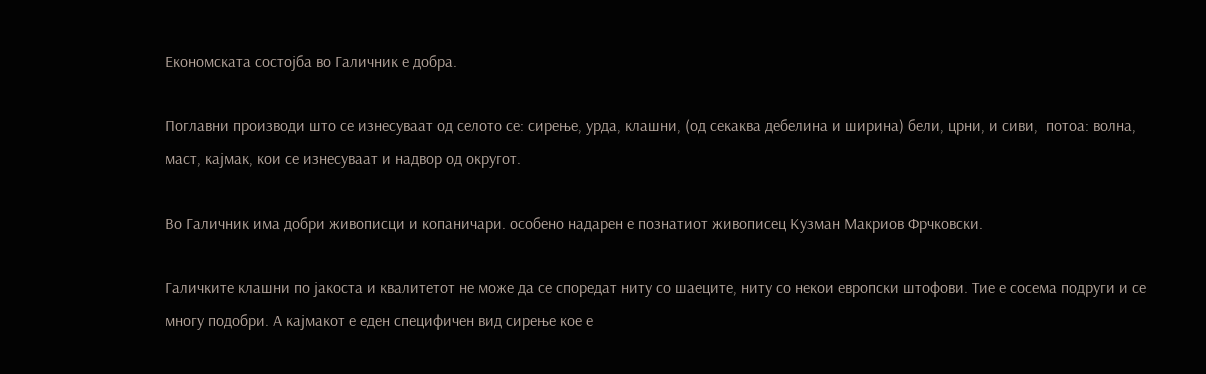Економската состојба во Галичник е добра.

Поглавни производи што се изнесуваат од селото се: сирење, урда, клашни, (од секаква дебелина и ширина) бели, црни, и сиви,  потоа: волна, маст, кајмак, кои се изнесуваат и надвор од округот.

Во Галичник има добри живописци и копаничари. особено надарен е познатиот живописец Кузман Макриов Фрчковски.

Галичките клашни по јакоста и квалитетот не може да се споредат ниту со шаеците, ниту со некои европски штофови. Тие е сосема подруги и се многу подобри. А кајмакот е еден специфичен вид сирење кое е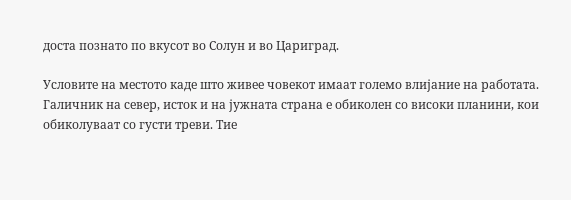доста познато по вкусот во Солун и во Цариград.

Условите на местото каде што живее човекот имаат големо влијание на работата. Галичник на север, исток и на јужната страна е обиколен со високи планини, кои обиколуваат со густи треви. Тие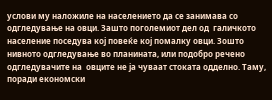услови му наложиле на населението да се занимава со одгледување на овци. Зашто поголемиот дел од  галичкото население поседува кој повеќе кој помалку овци. Зошто нивното одгледување во планината, или подобро речено одгледувачите на  овците не ја чуваат стоката одделно. Таму, поради економски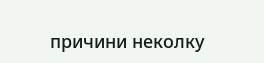причини неколку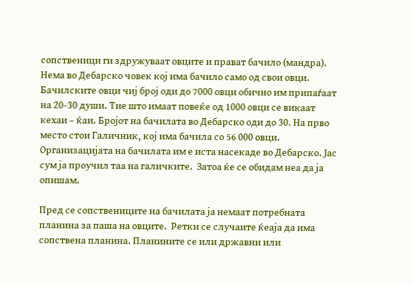сопственици ги здружуваат овците и прават бачило (мандра). Нема во Дебарско човек кој има бачило само од свои овци. Бачилските овци чиј број оди до 7000 овци обично им припаѓаат на 20-30 души. Тие што имаат повеќе од 1000 овци се викаат кехаи – ќаи. Бројот на бачилата во Дебарско оди до 30. На прво место стои Галичник, кој има бачила со 56 000 овци. Организацијата на бачилата им е иста насекаде во Дебарско. Јас сум ја проучил таа на галичките.  Затоа ќе се обидам неа да ја опишам.

Пред се сопствениците на бачилата ја немаат потребната планина за паша на овците.  Ретки се случаите ќеаја да има сопствена планина. Планините се или државни или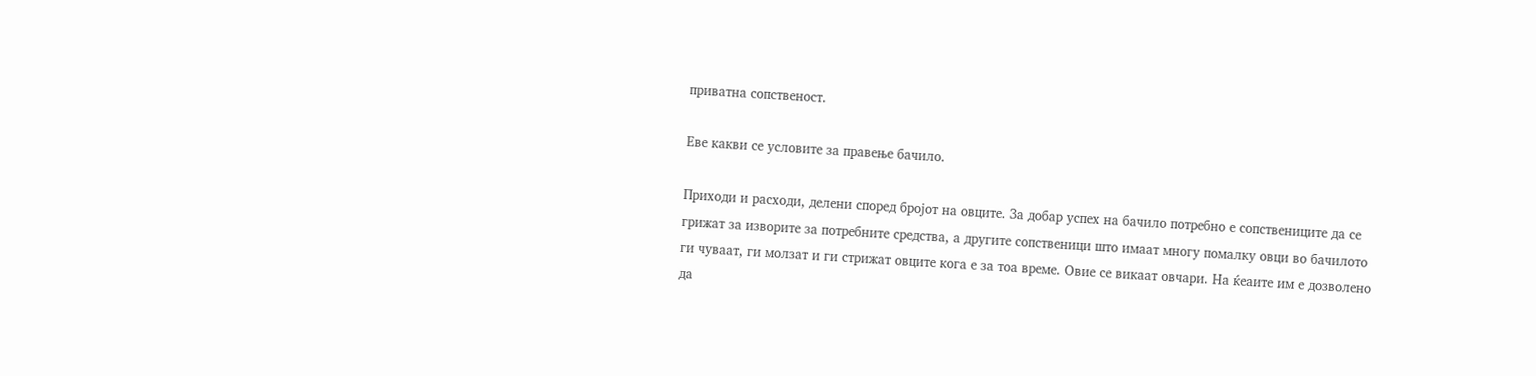приватна сопственост.

Еве какви се условите за правење бачило.

Приходи и расходи, делени според бројот на овците. За добар успех на бачило потребно е сопствениците да се грижат за изворите за потребните средства, а другите сопственици што имаат многу помалку овци во бачилото ги чуваат, ги молзат и ги стрижат овците кога е за тоа време. Овие се викаат овчари. На ќеаите им е дозволено да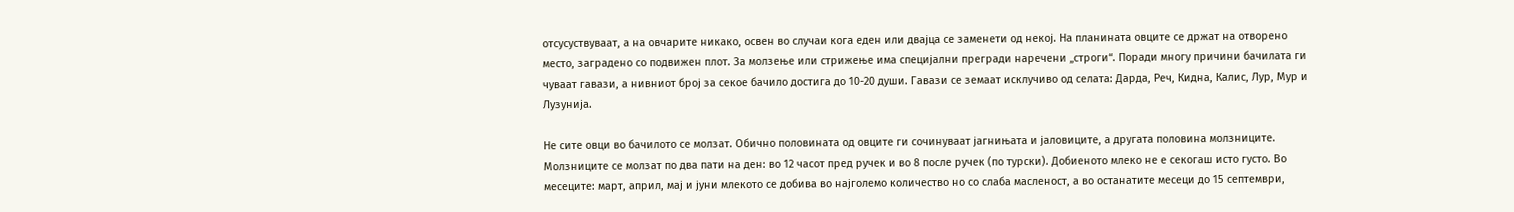отсусуствуваат, а на овчарите никако, освен во случаи кога еден или двајца се заменети од некој. На планината овците се држат на отворено место, заградено со подвижен плот. За молзење или стрижење има специјални прегради наречени „строги“. Поради многу причини бачилата ги чуваат гавази, а нивниот број за секое бачило достига до 10-20 души. Гавази се земаат исклучиво од селата: Дарда, Реч, Кидна, Калис, Лур, Мур и Лузунија.

Не сите овци во бачилото се молзат. Обично половината од овците ги сочинуваат јагнињата и јаловиците, а другата половина молзниците. Молзниците се молзат по два пати на ден: во 12 часот пред ручек и во 8 после ручек (по турски). Добиеното млеко не е секогаш исто густо. Во месеците: март, април, мај и јуни млекото се добива во најголемо количество но со слаба масленост, а во останатите месеци до 15 септември,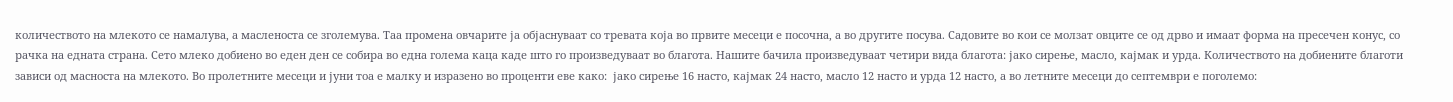количеството на млекото се намалува, а масленоста се зголемува. Таа промена овчарите ја објаснуваат со тревата која во првите месеци е посочна, а во другите посува. Садовите во кои се молзат овците се од дрво и имаат форма на пресечен конус, со рачка на едната страна. Сето млеко добиено во еден ден се собира во една голема каца каде што го произведуваат во благота. Нашите бачила произведуваат четири вида благота: јако сирење, масло, кајмак и урда. Количеството на добиените благоти зависи од масноста на млекото. Во пролетните месеци и јуни тоа е малку и изразено во проценти еве како:  јако сирење 16 насто, кајмак 24 насто, масло 12 насто и урда 12 насто, а во летните месеци до септември е поголемо: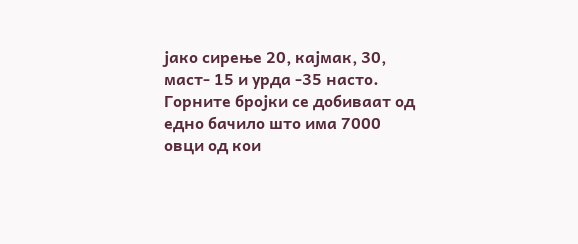јако сирење 20, кајмак, 30, маст- 15 и урда -35 насто. Горните бројки се добиваат од едно бачило што има 7000 овци од кои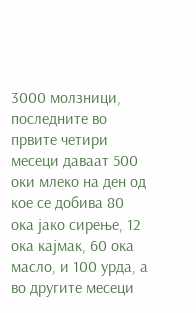3000 молзници, последните во првите четири месеци даваат 500 оки млеко на ден од кое се добива 80 ока јако сирење, 12 ока кајмак, 60 ока масло, и 100 урда, а во другите месеци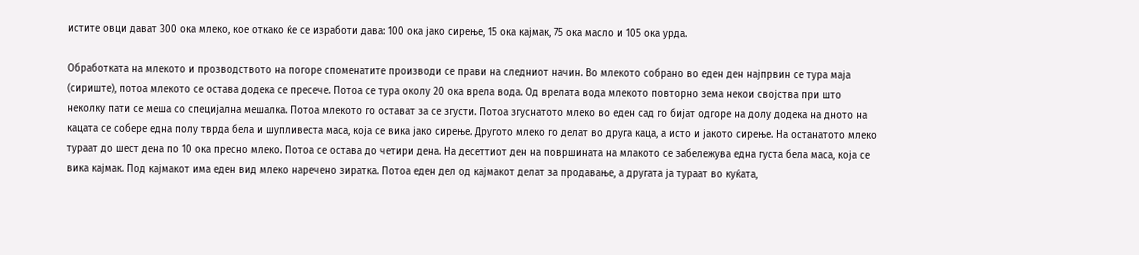истите овци дават 300 ока млеко, кое откако ќе се изработи дава: 100 ока јако сирење, 15 ока кајмак, 75 ока масло и 105 ока урда.

Обработката на млекото и прозводството на погоре споменатите производи се прави на следниот начин. Во млекото собрано во еден ден најпрвин се тура маја (сириште), потоа млекото се остава додека се пресече. Потоа се тура околу 20 ока врела вода. Од врелата вода млекото повторно зема некои својства при што неколку пати се меша со специјална мешалка. Потоа млекото го остават за се згусти. Потоа згуснатото млеко во еден сад го бијат одгоре на долу додека на дното на кацата се собере една полу тврда бела и шупливеста маса, која се вика јако сирење. Другото млеко го делат во друга каца, а исто и јакото сирење. На останатото млеко тураат до шест дена по 10 ока пресно млеко. Потоа се остава до четири дена. На десеттиот ден на површината на млакото се забележува една густа бела маса, која се вика кајмак. Под кајмакот има еден вид млеко наречено зиратка. Потоа еден дел од кајмакот делат за продавање, а другата ја тураат во куќата,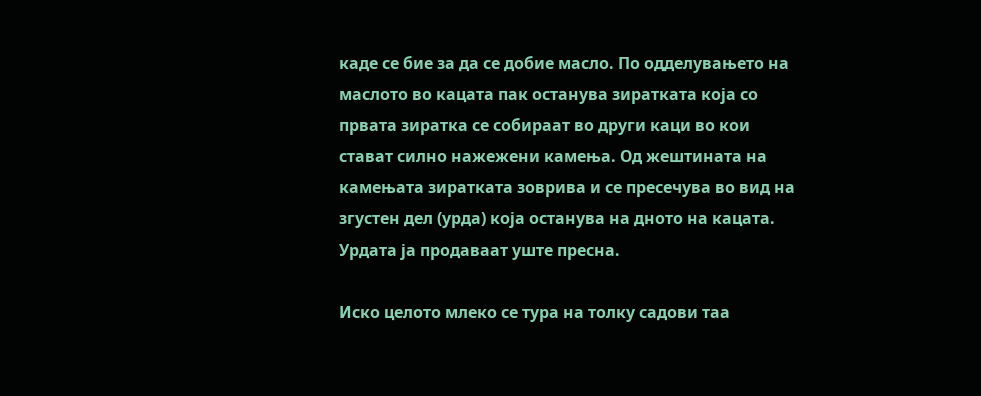каде се бие за да се добие масло. По одделувањето на маслото во кацата пак останува зиратката која со првата зиратка се собираат во други каци во кои стават силно нажежени камења. Од жештината на камењата зиратката зоврива и се пресечува во вид на згустен дел (урда) која останува на дното на кацата. Урдата ја продаваат уште пресна.

Иско целото млеко се тура на толку садови таа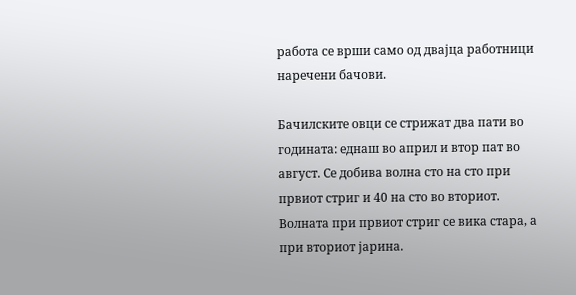работа се врши само од двајца работници наречени бачови.

Бачилските овци се стрижат два пати во годината: еднаш во април и втор пат во август. Се добива волна сто на сто при првиот стриг и 40 на сто во вториот. Волната при првиот стриг се вика стара, а при вториот јарина.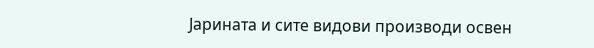Јарината и сите видови производи освен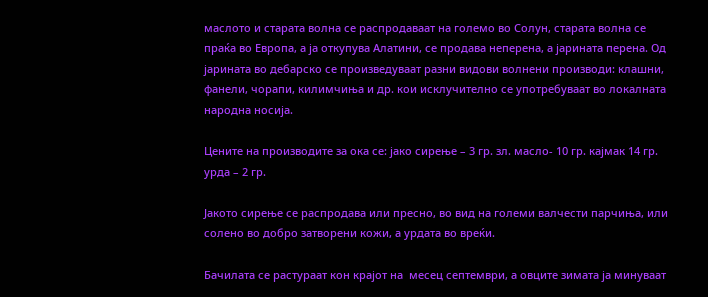маслото и старата волна се распродаваат на големо во Солун, старата волна се праќа во Европа, а ја откупува Алатини, се продава неперена, а јарината перена. Од јарината во дебарско се произведуваат разни видови волнени производи: клашни, фанели, чорапи, килимчиња и др. кои исклучително се употребуваат во локалната народна носија.

Цените на производите за ока се: јако сирење – 3 гр. зл. масло- 10 гр. кајмак 14 гр. урда – 2 гр.

Јакото сирење се распродава или пресно, во вид на големи валчести парчиња, или солено во добро затворени кожи, а урдата во вреќи.

Бачилата се растураат кон крајот на  месец септември, а овците зимата ја минуваат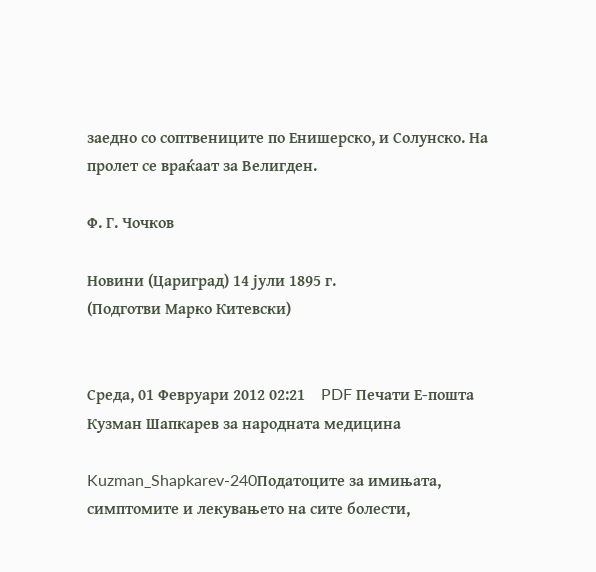заедно со соптвениците по Енишерско, и Солунско. На пролет се враќаат за Велигден.

Ф. Г. Чочков

Новини (Цариград) 14 јули 1895 г.
(Подготви Марко Китевски)


Среда, 01 Февруари 2012 02:21    PDF Печати Е-пошта
Кузман Шапкарев за народната медицина

Kuzman_Shapkarev-240Податоците за имињата, симптомите и лекувањето на сите болести,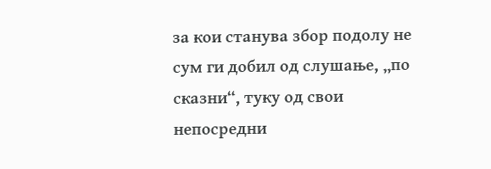за кои станува збор подолу не сум ги добил од слушање, „по сказни“, туку од свои непосредни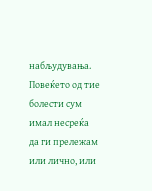набљудувања. Повеќето од тие болести сум имал несреќа да ги прележам или лично, или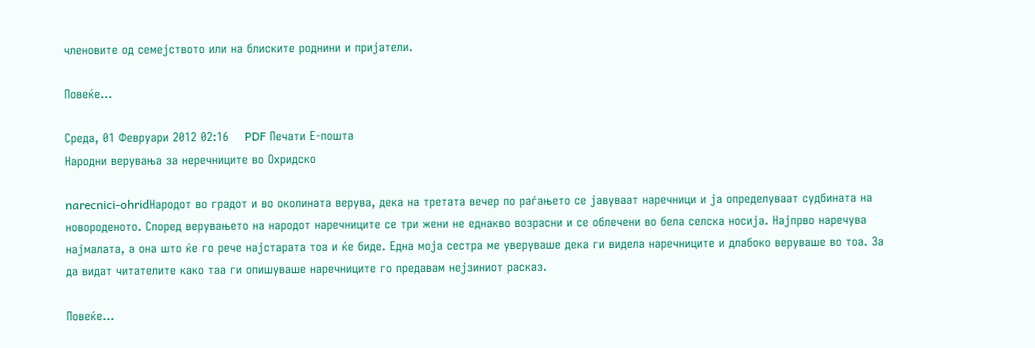членовите од семејството или на блиските роднини и пријатели.

Повеќе...

Среда, 01 Февруари 2012 02:16    PDF Печати Е-пошта
Народни верувања за неречниците во Охридско

narecnici-ohridНародот во градот и во околината верува, дека на третата вечер по раѓањето се јавуваат наречници и ја определуваат судбината на новороденото. Според верувањето на народот наречниците се три жени не еднакво возрасни и се облечени во бела селска носија. Најпрво наречува најмалата, а она што ќе го рече најстарата тоа и ќе биде. Една моја сестра ме уверуваше дека ги видела наречниците и длабоко веруваше во тоа. За да видат читателите како таа ги опишуваше наречниците го предавам нејзиниот расказ.

Повеќе...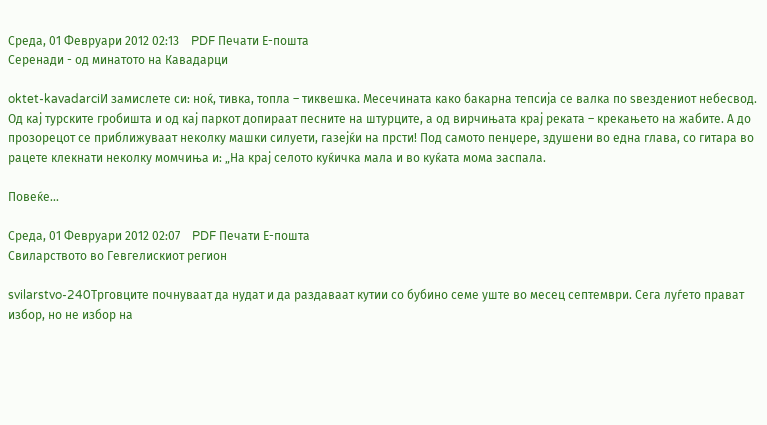Среда, 01 Февруари 2012 02:13    PDF Печати Е-пошта
Серенади - oд минатото на Кавадарци

oktet-kavadarciИ замислете си: ноќ, тивка, топла – тиквешка. Месечината како бакарна тепсија се валка по ѕвездениот небесвод. Од кај турските гробишта и од кај паркот допираат песните на штурците, а од вирчињата крај реката – крекањето на жабите. А до прозорецот се приближуваат неколку машки силуети, газејќи на прсти! Под самото пенџере, здушени во една глава, со гитара во рацете клекнати неколку момчиња и: „На крај селото куќичка мала и во куќата мома заспала.

Повеќе...

Среда, 01 Февруари 2012 02:07    PDF Печати Е-пошта
Свиларството во Гевгелискиот регион

svilarstvo-240Трговците почнуваат да нудат и да раздаваат кутии со бубино семе уште во месец септември. Сега луѓето прават избор, но не избор на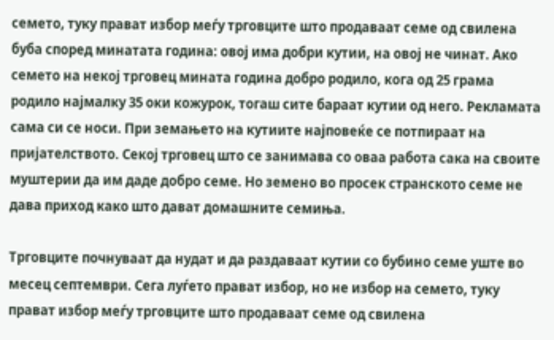семето, туку прават избор меѓу трговците што продаваат семе од свилена буба според минатата година: овој има добри кутии, на овој не чинат. Ако семето на некој трговец мината година добро родило, кога од 25 грама родило најмалку 35 оки кожурок, тогаш сите бараат кутии од него. Рекламата сама си се носи. При земањето на кутиите најповеќе се потпираат на пријателството. Секој трговец што се занимава со оваа работа сака на своите муштерии да им даде добро семе. Но земено во просек странското семе не дава приход како што дават домашните семиња.

Трговците почнуваат да нудат и да раздаваат кутии со бубино семе уште во месец септември. Сега луѓето прават избор, но не избор на семето, туку прават избор меѓу трговците што продаваат семе од свилена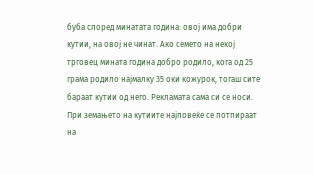буба според минатата година: овој има добри кутии, на овој не чинат. Ако семето на некој трговец мината година добро родило, кога од 25 грама родило најмалку 35 оки кожурок, тогаш сите бараат кутии од него. Рекламата сама си се носи. При земањето на кутиите најповеќе се потпираат на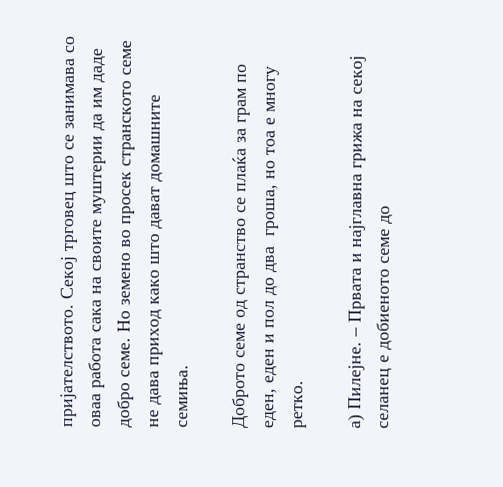пријателството. Секој трговец што се занимава со оваа работа сака на своите муштерии да им даде добро семе. Но земено во просек странското семе не дава приход како што дават домашните семиња.

Доброто семе од странство се плаќа за грам по еден, еден и пол до два  гроша, но тоа е многу ретко.

а) Пилејне. – Првата и најглавна грижа на секој селанец е добиеното семе до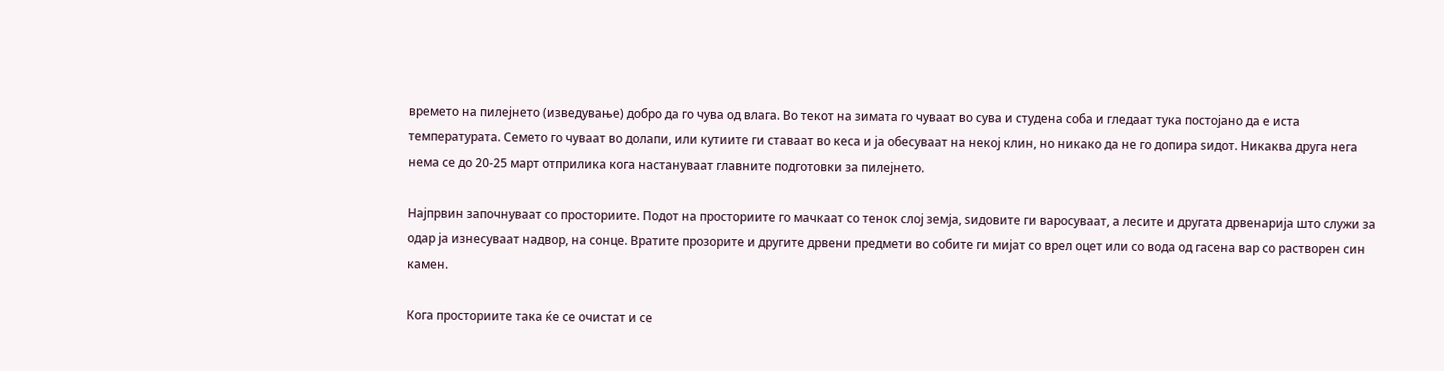времето на пилејнето (изведување) добро да го чува од влага. Во текот на зимата го чуваат во сува и студена соба и гледаат тука постојано да е иста температурата. Семето го чуваат во долапи, или кутиите ги ставаат во кеса и ја обесуваат на некој клин, но никако да не го допира ѕидот. Никаква друга нега нема се до 20-25 март отприлика кога настануваат главните подготовки за пилејнето.

Најпрвин започнуваат со просториите. Подот на просториите го мачкаат со тенок слој земја, ѕидовите ги варосуваат, а лесите и другата дрвенарија што служи за одар ја изнесуваат надвор, на сонце. Вратите прозорите и другите дрвени предмети во собите ги мијат со врел оцет или со вода од гасена вар со растворен син камен.

Кога просториите така ќе се очистат и се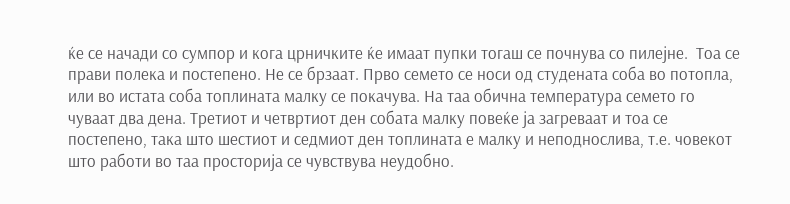ќе се начади со сумпор и кога црничките ќе имаат пупки тогаш се почнува со пилејне.  Тоа се прави полека и постепено. Не се брзаат. Прво семето се носи од студената соба во потопла, или во истата соба топлината малку се покачува. На таа обична температура семето го чуваат два дена. Третиот и четвртиот ден собата малку повеќе ја загреваат и тоа се постепено, така што шестиот и седмиот ден топлината е малку и неподнослива, т.е. човекот што работи во таа просторија се чувствува неудобно.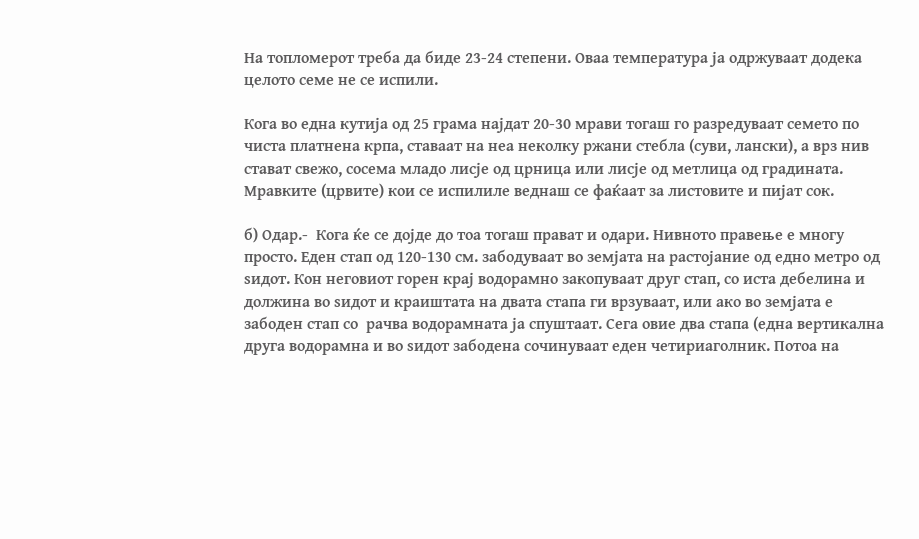На топломерот треба да биде 23-24 степени. Оваа температура ја одржуваат додека целото семе не се испили.

Кога во една кутија од 25 грама најдат 20-30 мрави тогаш го разредуваат семето по чиста платнена крпа, ставаат на неа неколку ржани стебла (суви, лански), а врз нив стават свежо, сосема младо лисје од црница или лисје од метлица од градината. Мравките (црвите) кои се испилиле веднаш се фаќаат за листовите и пијат сок.

б) Одар.-  Кога ќе се дојде до тоа тогаш прават и одари. Нивното правење е многу просто. Еден стап од 120-130 см. забодуваат во земјата на растојание од едно метро од ѕидот. Кон неговиот горен крај водорамно закопуваат друг стап, со иста дебелина и должина во ѕидот и краиштата на двата стапа ги врзуваат, или ако во земјата е забоден стап со  рачва водорамната ја спуштаат. Сега овие два стапа (една вертикална друга водорамна и во ѕидот забодена сочинуваат еден четириаголник. Потоа на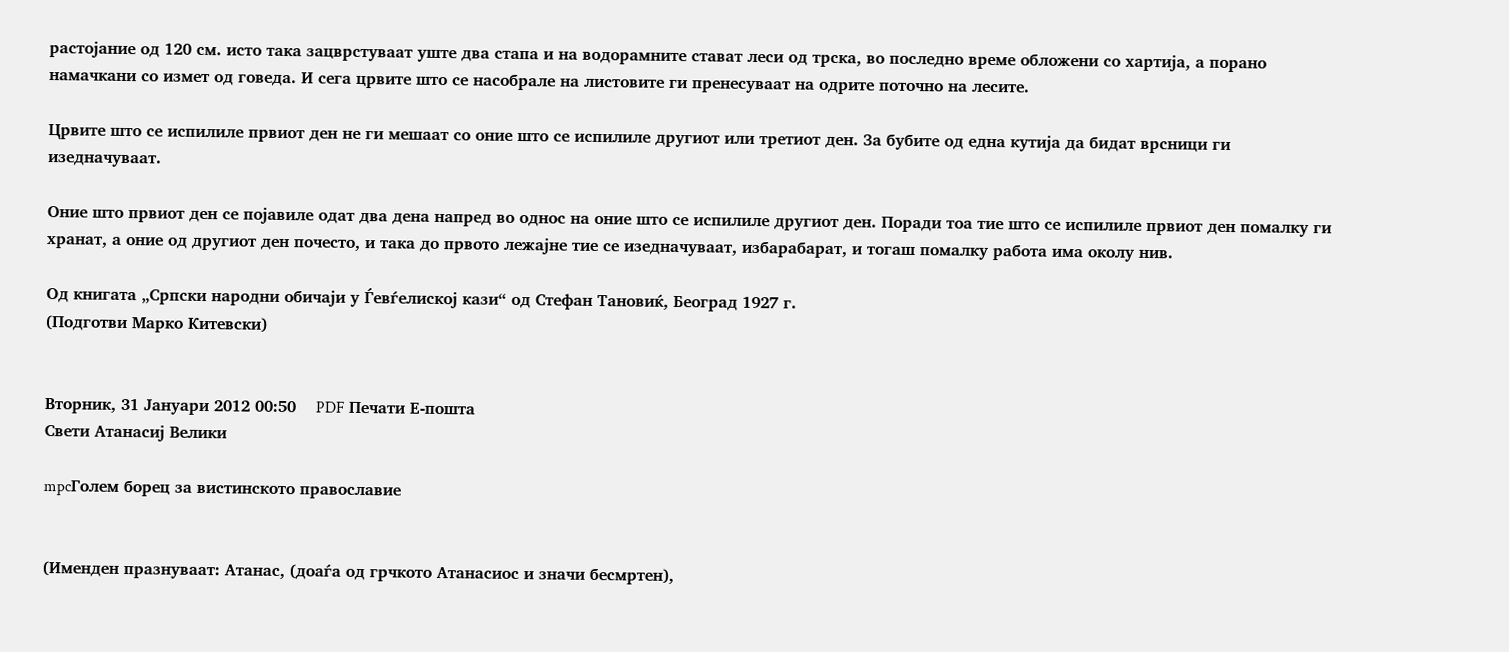растојание од 120 см. исто така зацврстуваат уште два стапа и на водорамните стават леси од трска, во последно време обложени со хартија, а порано намачкани со измет од говеда. И сега црвите што се насобрале на листовите ги пренесуваат на одрите поточно на лесите.

Црвите што се испилиле првиот ден не ги мешаат со оние што се испилиле другиот или третиот ден. За бубите од една кутија да бидат врсници ги изедначуваат.

Оние што првиот ден се појавиле одат два дена напред во однос на оние што се испилиле другиот ден. Поради тоа тие што се испилиле првиот ден помалку ги хранат, а оние од другиот ден почесто, и така до првото лежајне тие се изедначуваат, избарабарат, и тогаш помалку работа има околу нив.

Од книгата „Српски народни обичаји у Ѓевѓелиској кази“ од Стефан Тановиќ, Београд 1927 г.
(Подготви Марко Китевски)


Вторник, 31 Јануари 2012 00:50    PDF Печати Е-пошта
Свети Атанасиј Велики

mpcГолем борец за вистинското православие


(Именден празнуваат: Атанас, (доаѓа од грчкото Атанасиос и значи бесмртен),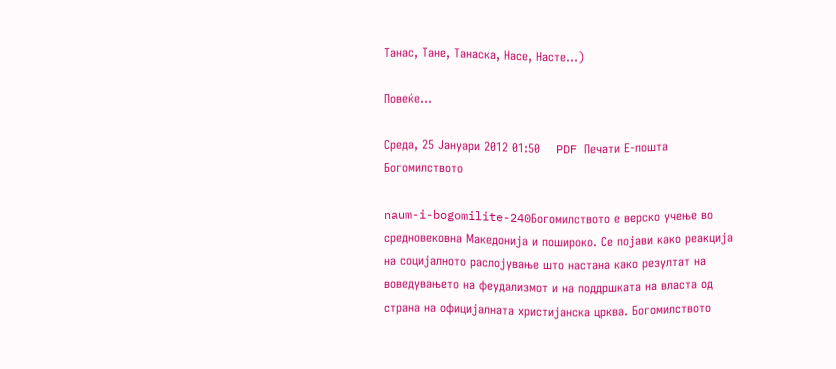Танас, Тане, Танаска, Насе, Насте...)

Повеќе...

Среда, 25 Јануари 2012 01:50    PDF Печати Е-пошта
Богомилството

naum-i-bogomilite-240Богомилството е верско учење во средновековна Македонија и пошироко. Се појави како реакција на социјалното раслојување што настана како резултат на воведувањето на феудализмот и на поддршката на власта од страна на официјалната христијанска црква. Богомилството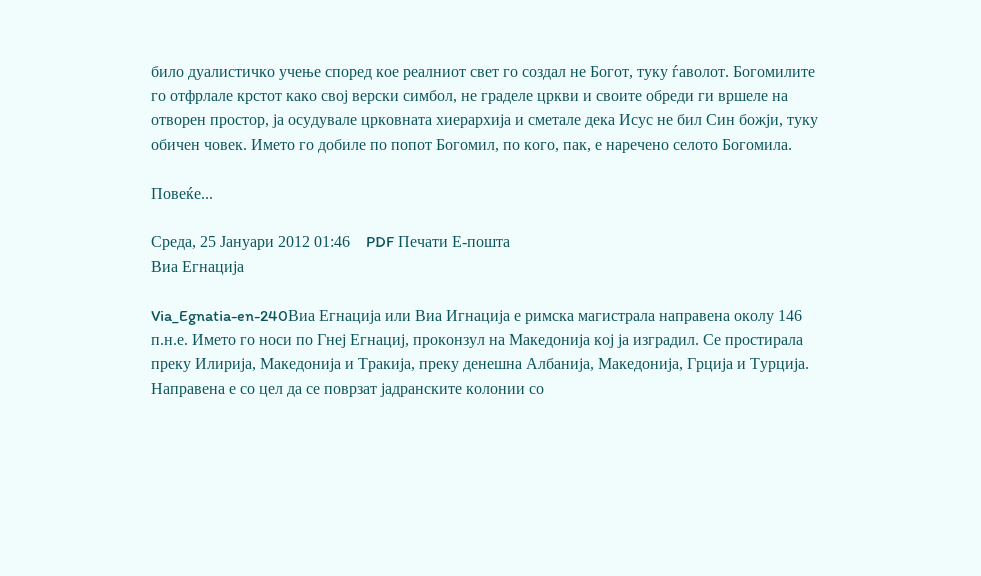било дуалистичко учење според кое реалниот свет го создал не Богот, туку ѓаволот. Богомилите го отфрлале крстот како свој верски симбол, не граделе цркви и своите обреди ги вршеле на отворен простор, ја осудувале црковната хиерархија и сметале дека Исус не бил Син божји, туку обичен човек. Името го добиле по попот Богомил, по кого, пак, е наречено селото Богомила.

Повеќе...

Среда, 25 Јануари 2012 01:46    PDF Печати Е-пошта
Виа Егнација

Via_Egnatia-en-240Виа Егнација или Виа Игнација е римска магистрала направена околу 146 п.н.е. Името го носи по Гнеј Егнациј, проконзул на Македонија кој ја изградил. Се простирала преку Илирија, Македонија и Тракија, преку денешна Албанија, Македонија, Грција и Турција. Направена е со цел да се поврзат јадранските колонии со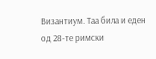Византиум. Таа била и еден од 28-те римски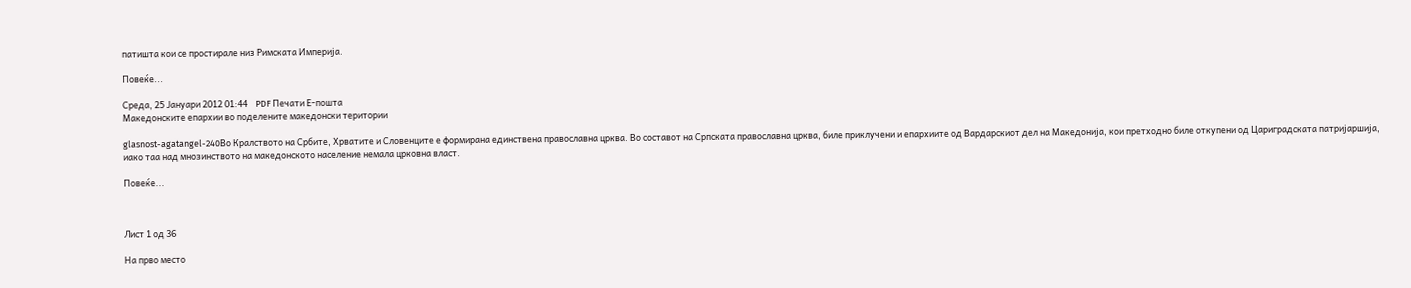патишта кои се простирале низ Римската Империја.

Повеќе...

Среда, 25 Јануари 2012 01:44    PDF Печати Е-пошта
Македонските епархии во поделените македонски територии

glasnost-agatangel-240Во Кралството на Србите, Хрватите и Словенците е формирана единствена православна црква. Во составот на Српската православна црква, биле приклучени и епархиите од Вардарскиот дел на Македонија, кои претходно биле откупени од Цариградската патријаршија, иако таа над мнозинството на македонското население немала црковна власт.

Повеќе...



Лист 1 од 36

На прво место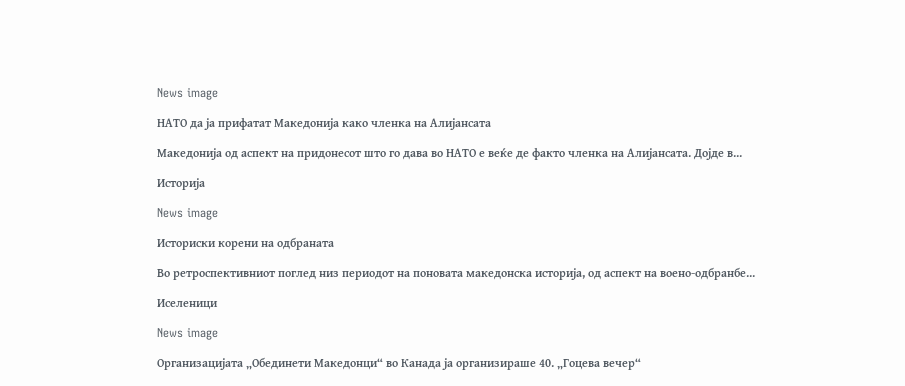News image

НАТО да ја прифатат Македонија како членка на Алијансата

Македонија од аспект на придонесот што го дава во НАТО е веќе де факто членка на Алијансата. Дојде в...

Историја

News image

Историски корени на одбраната

Во ретроспективниот поглед низ периодот на поновата македонска историја, од аспект на воено-одбранбе...

Иселеници

News image

Организацијата „Обединети Македонци“ во Канада ја организираше 40. „Гоцева вечер“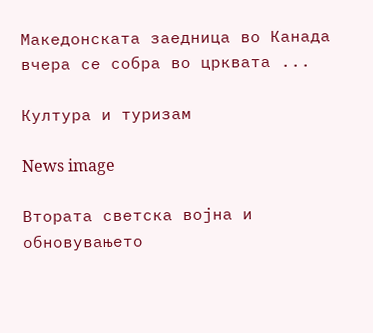Македонската заедница во Канада вчера се собра во црквата ...

Култура и туризам

News image

Втората светска војна и обновувањето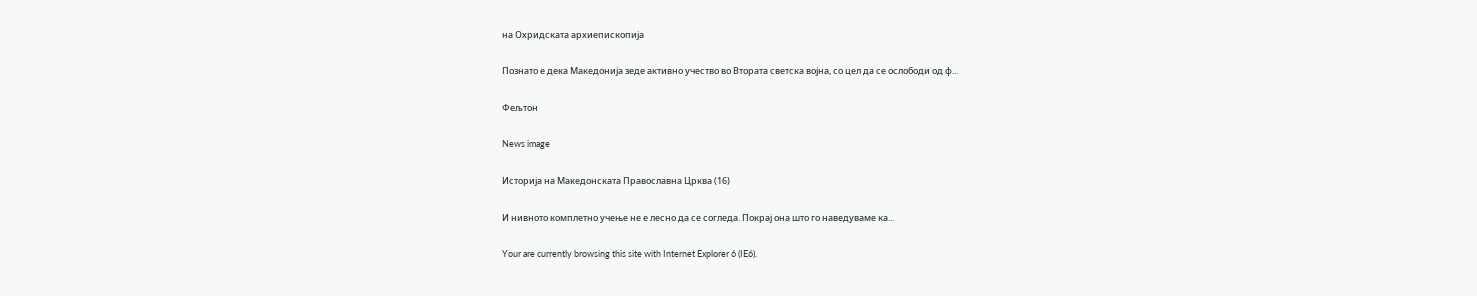на Охридската архиепископија

Познато е дека Македонија зеде активно учество во Втората светска војна, со цел да се ослободи од ф...

Фељтон

News image

Историја на Македонската Православна Црква (16)

И нивното комплетно учење не е лесно да се согледа. Покрај она што го наведуваме ка...

Your are currently browsing this site with Internet Explorer 6 (IE6).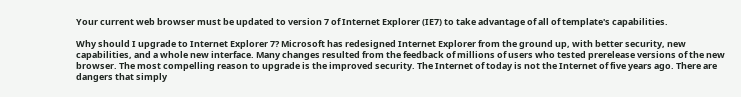Your current web browser must be updated to version 7 of Internet Explorer (IE7) to take advantage of all of template's capabilities.

Why should I upgrade to Internet Explorer 7? Microsoft has redesigned Internet Explorer from the ground up, with better security, new capabilities, and a whole new interface. Many changes resulted from the feedback of millions of users who tested prerelease versions of the new browser. The most compelling reason to upgrade is the improved security. The Internet of today is not the Internet of five years ago. There are dangers that simply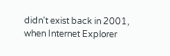didn't exist back in 2001, when Internet Explorer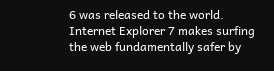6 was released to the world. Internet Explorer 7 makes surfing the web fundamentally safer by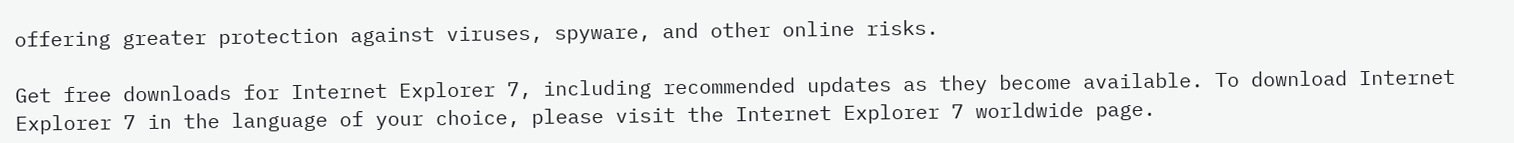offering greater protection against viruses, spyware, and other online risks.

Get free downloads for Internet Explorer 7, including recommended updates as they become available. To download Internet Explorer 7 in the language of your choice, please visit the Internet Explorer 7 worldwide page.